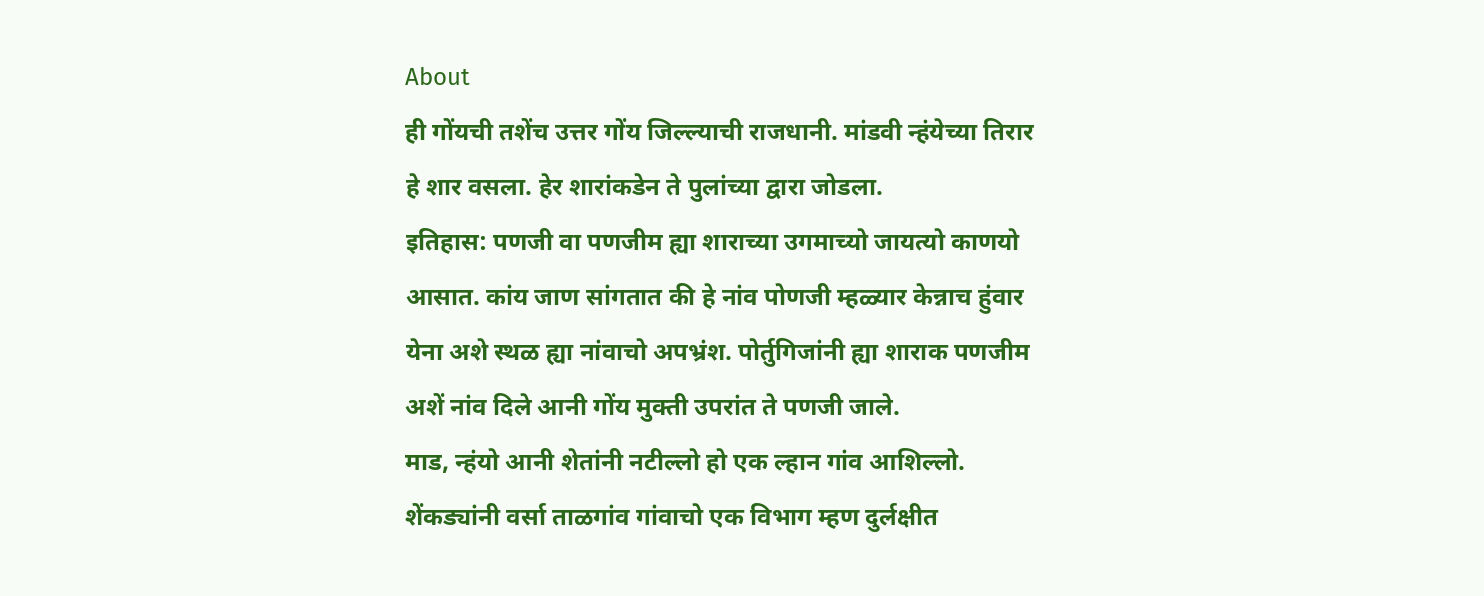About
ही गोंयची तशेंच उत्तर गोंय जिल्ल्याची राजधानी. मांडवी न्हंयेच्या तिरार हे शार वसला. हेर शारांकडेन ते पुलांच्या द्वारा जोडला.
इतिहास: पणजी वा पणजीम ह्या शाराच्या उगमाच्यो जायत्यो काणयो आसात. कांय जाण सांगतात की हे नांव पोणजी म्हळ्यार केन्नाच हुंवार येना अशे स्थळ ह्या नांवाचो अपभ्रंश. पोर्तुगिजांनी ह्या शाराक पणजीम अशें नांव दिले आनी गोंय मुक्ती उपरांत ते पणजी जाले.
माड, न्हंयो आनी शेतांनी नटील्लो हो एक ल्हान गांव आशिल्लो. शेंकड्यांनी वर्सा ताळगांव गांवाचो एक विभाग म्हण दुर्लक्षीत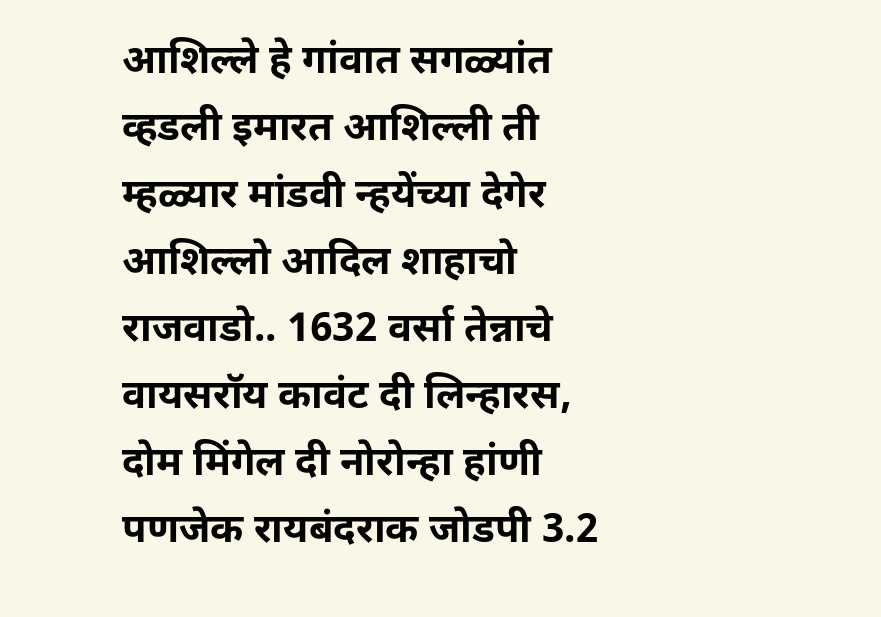आशिल्ले हे गांवात सगळ्यांत व्हडली इमारत आशिल्ली ती म्हळ्यार मांडवी न्हयेंच्या देगेर आशिल्लो आदिल शाहाचो राजवाडो.. 1632 वर्सा तेन्नाचे वायसरॉय कावंट दी लिन्हारस, दोम मिंगेल दी नोरोन्हा हांणी पणजेक रायबंदराक जोडपी 3.2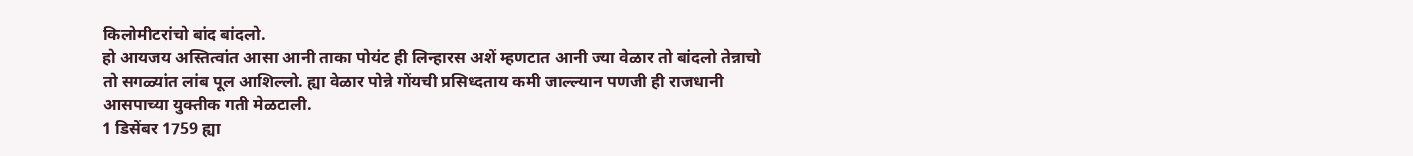किलोमीटरांचो बांद बांदलो.
हो आयजय अस्तित्वांत आसा आनी ताका पोयंट ही लिन्हारस अशें म्हणटात आनी ज्या वेळार तो बांदलो तेन्नाचो तो सगळ्यांत लांब पूल आशिल्लो. ह्या वेळार पोन्ने गोंयची प्रसिध्दताय कमी जाल्ल्यान पणजी ही राजधानी आसपाच्या युक्तीक गती मेळटाली.
1 डिसेंबर 1759 ह्या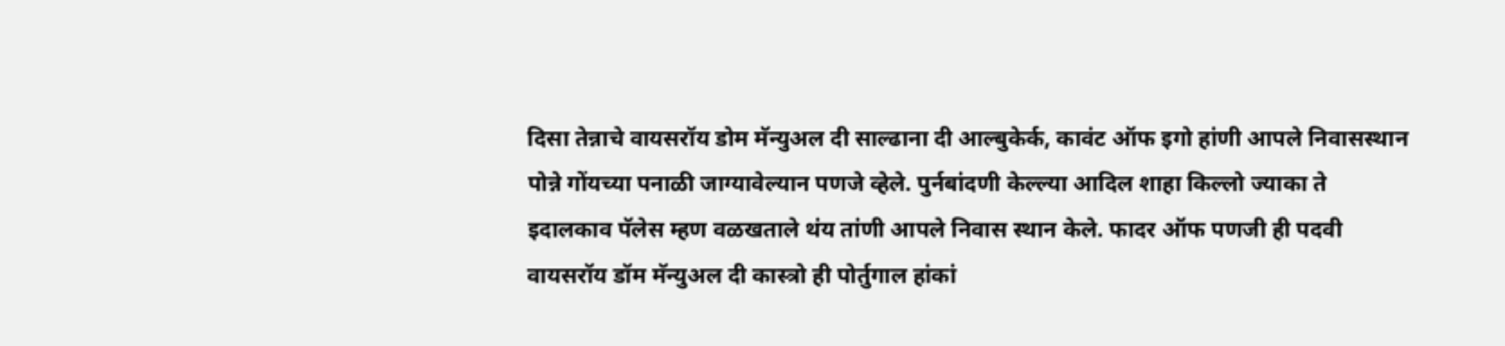दिसा तेन्नाचे वायसरॉय डोम मॅन्युअल दी साल्ढाना दी आल्बुकेर्क, कावंट ऑफ इगो हांणी आपले निवासस्थान पोन्ने गोंयच्या पनाळी जाग्यावेल्यान पणजे व्हेले. पुर्नबांदणी केल्ल्या आदिल शाहा किल्लो ज्याका ते इदालकाव पॅलेस म्हण वळखताले थंय तांणी आपले निवास स्थान केले. फादर ऑफ पणजी ही पदवी वायसरॉय डॉम मॅन्युअल दी कास्त्रो ही पोर्तुगाल हांकां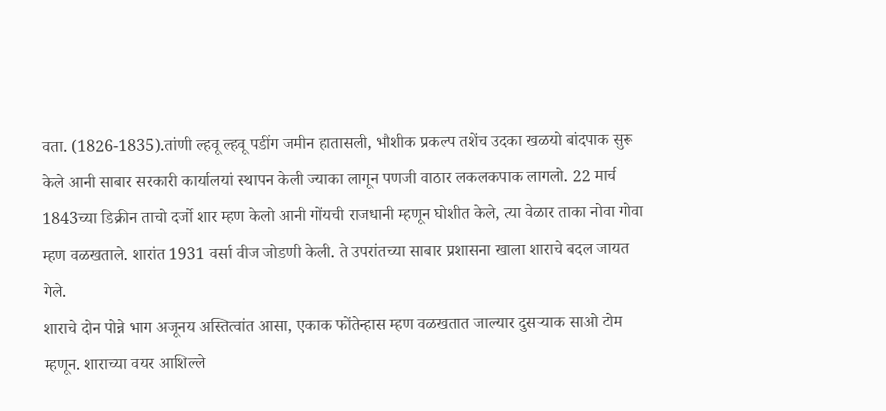वता. (1826-1835).तांणी ल्हवू ल्हवू पडींग जमीन हातासली, भौशीक प्रकल्प तशेंच उदका खळयो बांदपाक सुरू केले आनी साबार सरकारी कार्यालयां स्थापन केली ज्याका लागून पणजी वाठार लकलकपाक लागलो. 22 मार्च 1843च्या डिक्रीन ताचो दर्जो शार म्हण केलो आनी गोंयची राजधानी म्हणून घोशीत केले, त्या वेळार ताका नोवा गोवा म्हण वळखताले. शारांत 1931 वर्सा वीज जोडणी केली. ते उपरांतच्या साबार प्रशासना खाला शाराचे बदल जायत गेले.
शाराचे दोन पोन्ने भाग अजूनय अस्तित्वांत आसा, एकाक फोंतेन्हास म्हण वळखतात जाल्यार दुसऱ्याक साओ टोम म्हणून. शाराच्या वयर आशिल्ले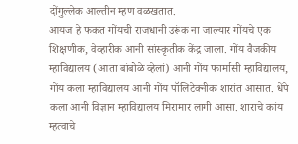दोंगुल्लेक आल्तीन म्हण वळखतात.
आयज हे फकत गोंयची राजधानी उरूंक ना जाल्यार गोंयचे एक शिक्षणीक, वेव्हारीक आनी सांस्कृतीक केंद्र जाला. गोंय वैजकीय म्हाविद्यालय (आता बांबोळे व्हेलां) आनी गोंय फार्मासी म्हाविद्यालय, गोंय कला म्हाविद्यालय आनी गोंय पॉलिटेक्नीक शारांत आसात. धेंपे कला आनी विज्ञान म्हाविद्यालय मिरामार लागी आसा. शाराचे कांय म्हत्वाचे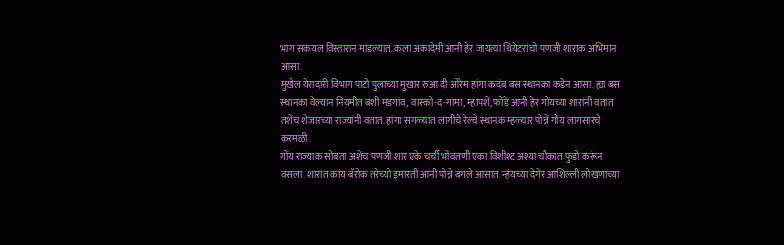भाग सकयल विस्तारान मांडल्यात. कला अकादेमी आनी हेर जायत्या थियेटरांचो पणजी शाराक अभिमान आसा.
मुखेल येरादारी विभाग पाटो पुलाच्या मुखार रुआ दी ओरेम हांगा कदंब बस स्थानका कडेन आसा. ह्या बस स्थानका वेल्यान नियमीत बशी मडगांव, वास्को-द-गामा, म्हापशें, फोंडे आनी हेर गोंयच्या शारांनी वतात तशेंच शेजारच्या राज्यांनी वतात. हांगा सगळ्यांत लागीचे रेल्वे स्थानक म्हळ्यार पोन्नें गोंय लागसारचे करमळी.
गोंय राज्याक सोबता अशेंच पणजी शार एके चर्ची भोंवतणी एका विशीश्ट अश्या चौकात फुडो करूंन वसला. शारांत कांय बॅरोक तरेच्यो इमारती आनी पोन्ने बंगले आसात. न्हंयच्या देगेर आशिल्ली लोखणाच्या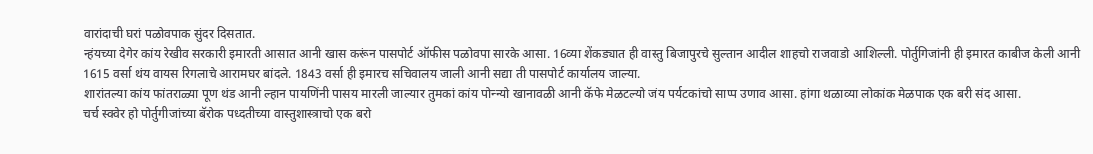वारांदाची घरां पळोवपाक सुंदर दिसतात.
न्हंयच्या देगेर कांय रेखीव सरकारी इमारती आसात आनी खास करूंन पासपोर्ट ऑफीस पळोवपा सारके आसा. 16व्या शेंकड्यात ही वास्तु बिजापुरचे सुल्तान आदील शाहचो राजवाडो आशिल्ली. पोर्तुगिजांनी ही इमारत काबीज केली आनी 1615 वर्सा थंय वायस रिगलाचे आरामघर बांदले. 1843 वर्सा ही इमारच सचिवालय जाली आनी सद्या ती पासपोर्ट कार्यालय जाल्या.
शारांतल्या कांय फांतराळ्या पूण थंड आनी ल्हान पायणिंनी पासय मारली जाल्यार तुमकां कांय पोन्न्यो खानावळी आनी कॅफे मेळटल्यो जंय पर्यटकांचो साप्प उणाव आसा. हांगा थळाव्या लोकांक मेळपाक एक बरी संद आसा.
चर्च स्क्वेर हो पोर्तुगीजांच्या बॅरोक पध्दतीच्या वास्तुशास्त्राचो एक बरो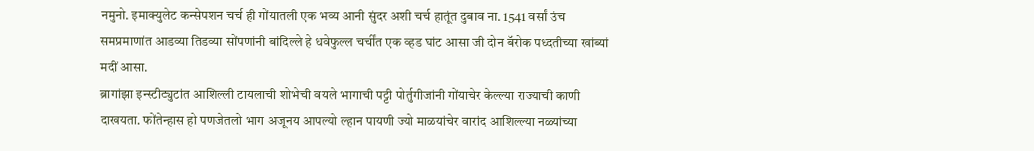नमुनो. इमाक्युलेट कन्सेपशन चर्च ही गोंयातली एक भव्य आनी सुंदर अशी चर्च हातूंत दुबाव ना. 1541 वर्सां उंच समप्रमाणांत आडव्या तिडव्या सोंपणांनी बांदिल्ले हे धवेफुल्ल चर्चींत एक व्हड घांट आसा जी दोन बॅरोक पध्दतीच्या खांब्यां मदीं आसा.
ब्रागांझा इन्स्टीट्युटांत आशिल्ली टायलाची शोभेची वयले भागाची पट्टी पोर्तुगीजांनी गोंयाचेर केल्ल्या राज्याची काणी दाखयता. फोंतेन्हास हो पणजेतलो भाग अजूनय आपल्यो ल्हान पायणी ज्यो माळयांचेर वारांद आशिल्ल्या नळ्यांच्या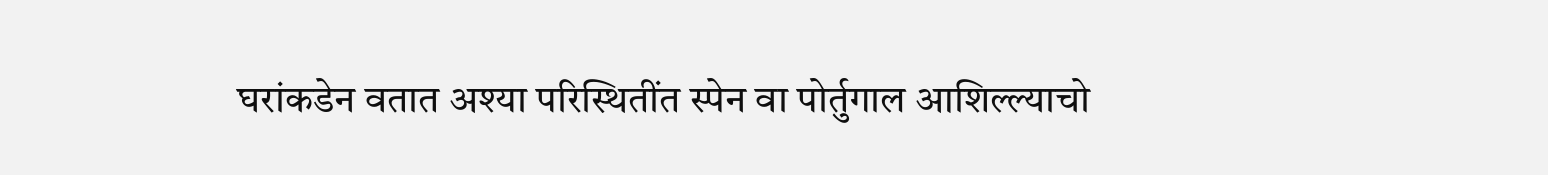घरांकडेन वतात अश्या परिस्थितींत स्पेन वा पोर्तुगाल आशिल्ल्याचो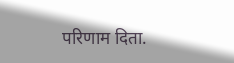परिणाम दिता.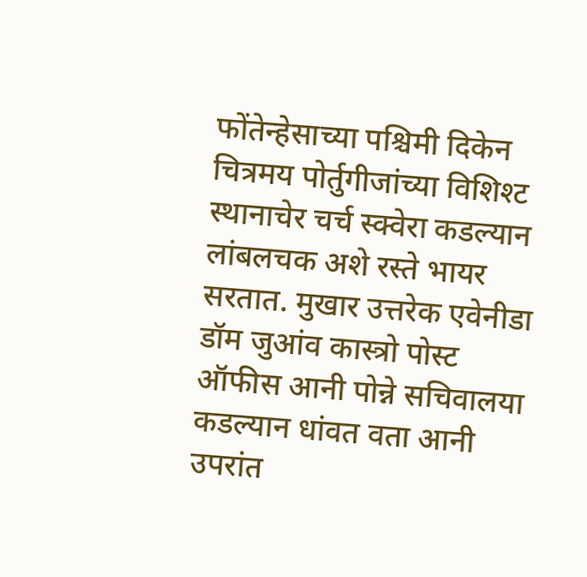फोंतेन्हेसाच्या पश्चिमी दिकेन चित्रमय पोर्तुगीजांच्या विशिश्ट स्थानाचेर चर्च स्क्वेरा कडल्यान लांबलचक अशे रस्ते भायर सरतात. मुखार उत्तरेक एवेनीडा डॉम जुआंव कास्त्रो पोस्ट ऑफीस आनी पोन्ने सचिवालया कडल्यान धांवत वता आनी उपरांत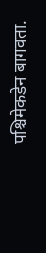पश्चिमेकडेन बागवता.